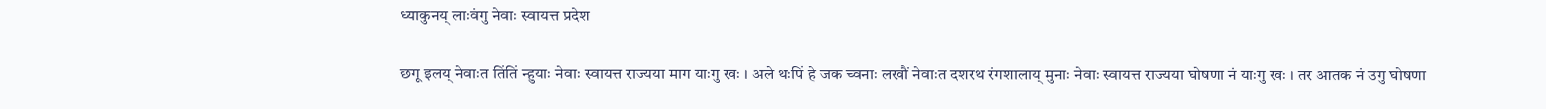ध्याकुनय् लाःवंगु नेवाः स्वायत्त प्रदेश

छगू इलय् नेवाःत तिंतिं न्हुयाः नेवाः स्वायत्त राज्यया माग याःगु खः । अले थःपिं हे जक च्वनाः लखौं नेवाःत दशरथ रंगशालाय् मुनाः नेवाः स्वायत्त राज्यया घोषणा नं याःगु खः । तर आतक नं उगु घोषणा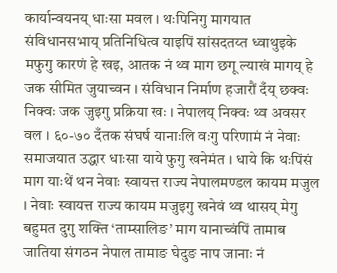कार्यान्वयनय् धाःसा मवल । थःपिनिगु मागयात संविधानसभाय् प्रतिनिधित्व याइपिं सांसदतय्त ध्वाथुइके मफुगु कारणं हे खइ, आतक नं थ्व माग छगू ल्याखं मागय् हे जक सीमित जुयाच्वन । संविधान निर्माण हजारौं दँय् छक्वः निक्वः जक जुइगु प्रक्रिया खः । नेपालय् निक्वः थ्व अवसर वल । ६०-७० दँतक संघर्ष यानाःलि वःगु परिणामं नं नेवाः समाजयात उद्धार धाःसा याये फुगु खनेमंत । धाये कि थःपिंसं माग याःथें थन नेवाः स्वायत्त राज्य नेपालमण्डल कायम मजुल । नेवाः स्वायत्त राज्य कायम मजुइगु खनेवं थ्व थासय् मेगु बहुमत दुगु शक्ति ‘ताम्सालिङ’ माग यानाच्वंपिं तामाब जातिया संगठन नेपाल तामाङ घेदुङ नाप जानाः नं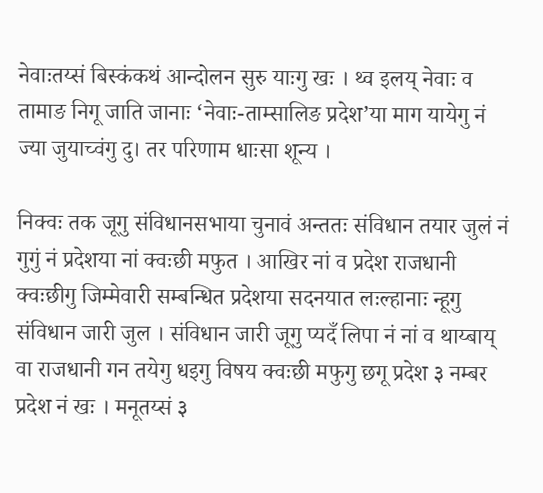नेवाःतय्सं बिस्कंकथं आन्दोलन सुरु याःगु खः । थ्व इलय् नेवाः व तामाङ निगू जाति जानाः ‘नेवाः-ताम्सालिङ प्रदेश’या माग यायेगु नं ज्या जुयाच्वंगु दु। तर परिणाम धाःसा शून्य ।

निक्वः तक जूगु संविधानसभाया चुनावं अन्ततः संविधान तयार जुलं नं गुगुं नं प्रदेशया नां क्वःछी मफुत । आखिर नां व प्रदेश राजधानी क्वःछीगु जिम्मेवारी सम्बन्धित प्रदेशया सदनयात लःल्हानाः न्हूगु संविधान जारी जुल । संविधान जारी जूगु प्यदँ लिपा नं नां व थाय्बाय् वा राजधानी गन तयेगु धइगु विषय क्वःछी मफुगु छगू प्रदेश ३ नम्बर प्रदेश नं खः । मनूतय्सं ३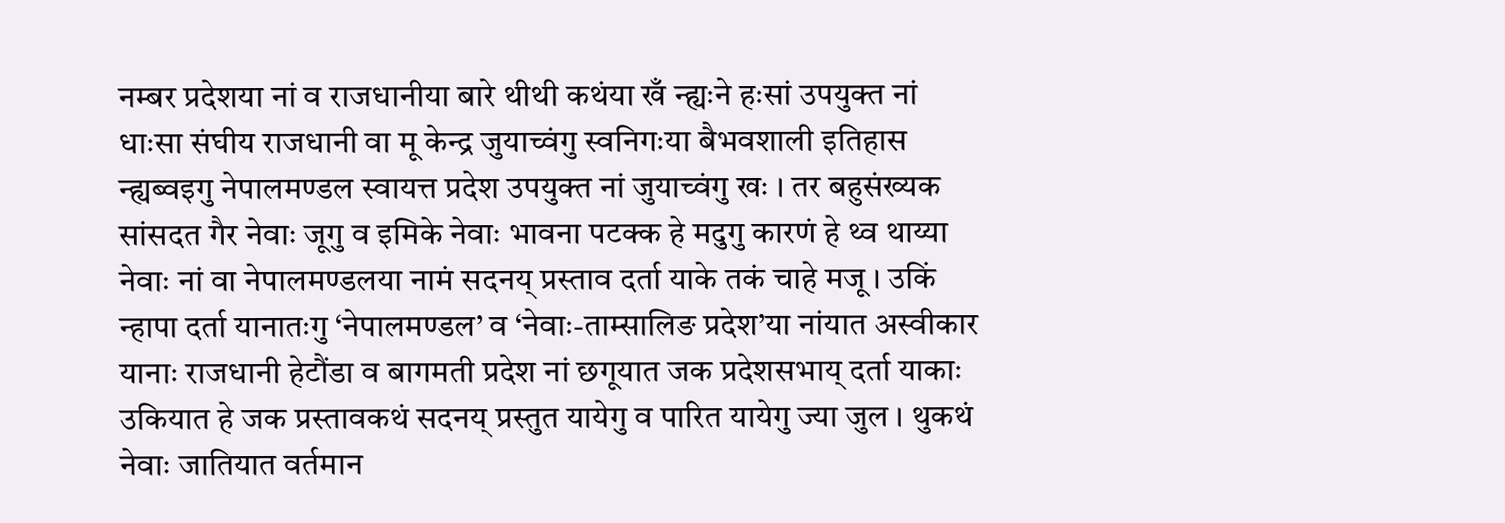नम्बर प्रदेशया नां व राजधानीया बारे थीथी कथंया खँ न्ह्यःने हःसां उपयुक्त नां धाःसा संघीय राजधानी वा मू केन्द्र जुयाच्वंगु स्वनिगःया बैभवशाली इतिहास न्ह्यब्वइगु नेपालमण्डल स्वायत्त प्रदेश उपयुक्त नां जुयाच्वंगु खः । तर बहुसंख्यक सांसदत गैर नेवाः जूगु व इमिके नेवाः भावना पटक्क हे मदुगु कारणं हे थ्व थाय्या नेवाः नां वा नेपालमण्डलया नामं सदनय् प्रस्ताव दर्ता याके तकं चाहे मजू । उकिं न्हापा दर्ता यानातःगु ‘नेपालमण्डल’ व ‘नेवाः-ताम्सालिङ प्रदेश’या नांयात अस्वीकार यानाः राजधानी हेटौंडा व बागमती प्रदेश नां छगूयात जक प्रदेशसभाय् दर्ता याकाः उकियात हे जक प्रस्तावकथं सदनय् प्रस्तुत यायेगु व पारित यायेगु ज्या जुल । थुकथं नेवाः जातियात वर्तमान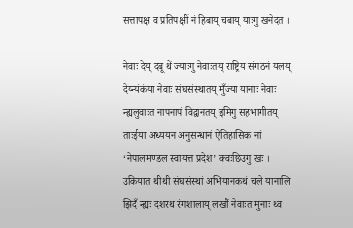सत्तापक्ष व प्रतिपक्षीं नं हिबाय् चबाय् याःगु खनेदत ।

नेवाः देय् दबू थें ज्याःगु नेवाःतय् राष्ट्रिय संगठनं यलय् देय्न्यंकंया नेवाः संघसंस्थातय् मुँज्या यानाः नेवाः न्ह्यलुवाःत नापनापं विद्वानतय् इमिगु सहभागीतय् ताःईया अध्ययन अनुसन्धानं ऐतिहासिक नां ‘नेपालमण्डल स्वायत्त प्रदेश’ क्वःछिउगु खः । उकियात थीथी संघसंस्थां अभियानकथं चले यानालि झिदँ न्ह्यः दशरथ रंगशालाय् लखौं नेवाःत मुनाः थ्व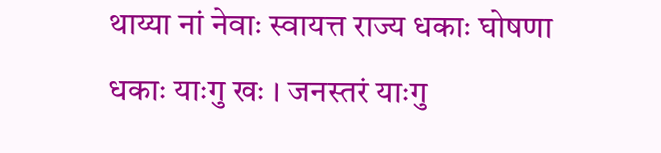थाय्या नां नेवाः स्वायत्त राज्य धकाः घोषणा धकाः याःगु खः । जनस्तरं याःगु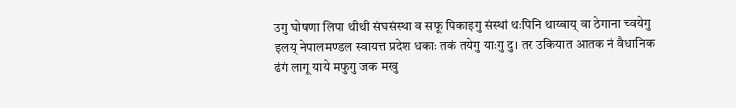उगु घोषणा लिपा थीथी संघसंस्था व सफू पिकाइगु संस्थां थःपिनि थाय्बाय् वा ठेगाना च्वयेगु इलय् नेपालमण्डल स्वायत्त प्रदेश धकाः तकं तयेगु याःगु दु। तर उकियात आतक नं वैधानिक ढंगं लागू याये मफुगु जक मखु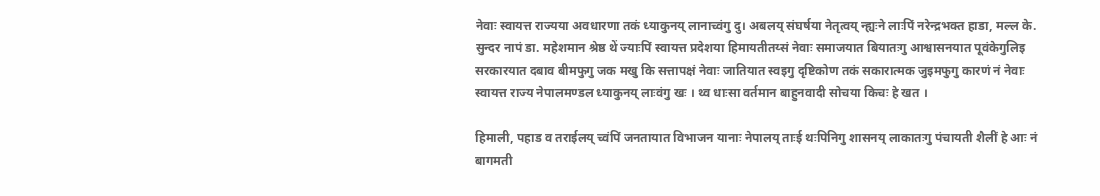नेवाः स्वायत्त राज्यया अवधारणा तकं ध्याकुनय् लानाच्वंगु दु। अबलय् संघर्षया नेतृत्वय् न्ह्यःने लाःपिं नरेन्द्रभक्त हाडा, मल्ल के. सुन्दर नापं डा. महेशमान श्रेष्ठ थें ज्याःपिं स्वायत्त प्रदेशया हिमायतीतय्सं नेवाः समाजयात बियातःगु आश्वासनयात पूवंकेगुलिइ सरकारयात दबाव बीमफुगु जक मखु कि सत्तापक्षं नेवाः जातियात स्वइगु दृष्टिकोण तकं सकारात्मक जुइमफुगु कारणं नं नेवाः स्वायत्त राज्य नेपालमण्डल ध्याकुनय् लाःवंगु खः । थ्व धाःसा वर्तमान बाहुनवादी सोचया किचः हे खत ।

हिमाली, पहाड व तराईलय् च्वंपिं जनतायात विभाजन यानाः नेपालय् ताःई थःपिनिगु शासनय् लाकातःगु पंचायती शैलीं हे आः नं बागमती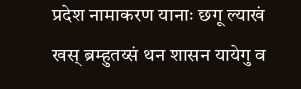प्रदेश नामाकरण यानाः छगू ल्याखं खस् ब्रम्हुतय्सं थन शासन यायेगु व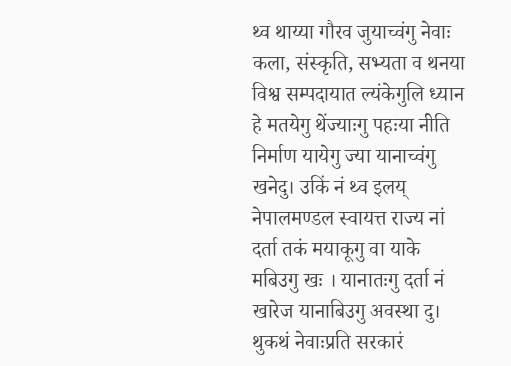थ्व थाय्या गौरव जुयाच्वंगु नेवाः कला, संस्कृति, सभ्यता व थनया विश्व सम्पदायात ल्यंकेगुलि ध्यान हे मतयेगु थेंज्याःगु पहःया नीति निर्माण यायेगु ज्या यानाच्वंगु खनेदु। उकिं नं थ्व इलय् नेपालमण्डल स्वायत्त राज्य नां दर्ता तकं मयाकूगु वा याके मबिउगु खः । यानातःगु दर्ता नं खारेज यानाबिउगु अवस्था दु। थुकथं नेवाःप्रति सरकारं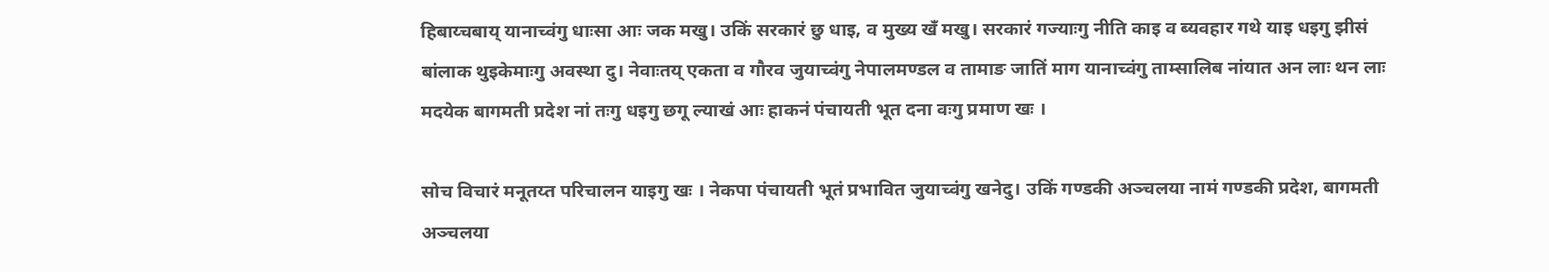हिबाय्चबाय् यानाच्वंगु धाःसा आः जक मखु। उकिं सरकारं छु धाइ, व मुख्य खँ मखु। सरकारं गज्याःगु नीति काइ व ब्यवहार गथे याइ धइगु झीसं बांलाक थुइकेमाःगु अवस्था दु। नेवाःतय् एकता व गौरव जुयाच्वंगु नेपालमण्डल व तामाङ जातिं माग यानाच्वंगु ताम्सालिब नांयात अन लाः थन लाः मदयेक बागमती प्रदेश नां तःगु धइगु छगू ल्याखं आः हाकनं पंचायती भूत दना वःगु प्रमाण खः ।

सोच विचारं मनूतय्त परिचालन याइगु खः । नेकपा पंचायती भूतं प्रभावित जुयाच्वंगु खनेदु। उकिं गण्डकी अञ्चलया नामं गण्डकी प्रदेश, बागमती अञ्चलया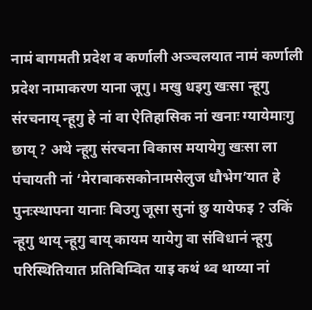नामं बागमती प्रदेश व कर्णाली अञ्चलयात नामं कर्णाली प्रदेश नामाकरण याना जूगु। मखु धइगु खःसा न्हूगु संरचनाय् न्हूगु हे नां वा ऐतिहासिक नां खनाः ग्यायेमाःगु छाय् ? अथे न्हूगु संरचना विकास मयायेगु खःसा ला पंचायती नां ‘मेराबाकसकोनामसेलुज धौभेग’यात हे पुनःस्थापना यानाः बिउगु जूसा सुनां छु यायेफइ ? उकिं न्हूगु थाय् न्हूगु बाय् कायम यायेगु वा संविधानं न्हूगु परिस्थितियात प्रतिबिम्वित याइ कथं थ्व थाय्या नां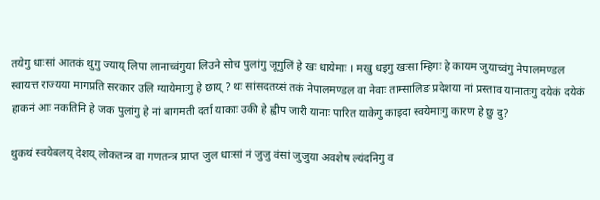तयेगु धाःसां आतकं थुगु ज्याय् लिपा लानाच्वंगुया लिउने सोच पुलांगु जूगुलिं हे खः धायेमाः । मखु धइगु खःसा म्हिगः हे कायम जुयाच्वंगु नेपालमण्डल स्वायत्त राज्यया मागप्रति सरकार उलि ग्यायेमाःगु हे छाय् ? थः सांसदतय्सं तकं नेपालमण्डल वा नेवाः ताम्सालिङ प्रदेशया नां प्रस्ताव यानातःगु दयेकं दयेकं हाकनं आः नकतिनि हे जक पुलांगु हे नां बागमती दर्ता याकाः उकी हे ह्वीप जारी यानाः पारित याकेगु काइदा स्वयेमाःगु कारण हे छु दु?

थुकथं स्वयेबलय् देशय् लोकतन्त्र वा गणतन्त्र प्राप्त जुल धाःसां नं जुजु वंसां जुजुया अवशेष ल्यंदनिगु व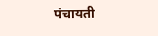पंचायती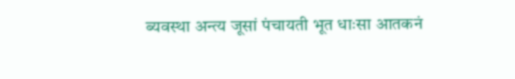ब्यवस्था अन्त्य जूसां पंचायती भूत धाःसा आतकनं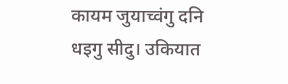कायम जुयाच्वंगु दनि धइगु सीदु। उकियात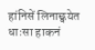हांनिसें लिनाछ्वयेत धाःसा हाकनं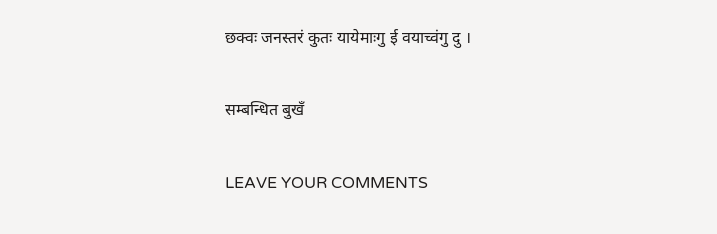छक्वः जनस्तरं कुतः यायेमाःगु ई वयाच्वंगु दु ।

सम्बन्धित बुखँ

LEAVE YOUR COMMENTS